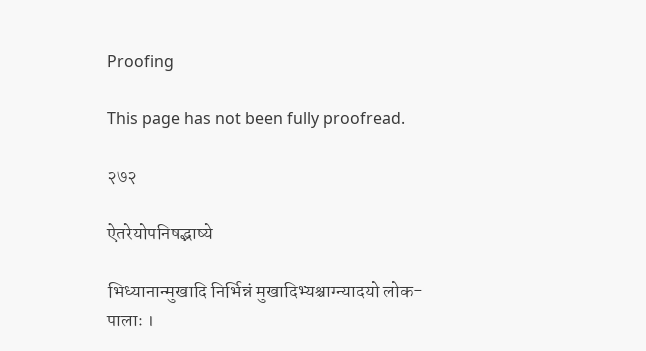Proofing

This page has not been fully proofread.

२७२

ऐतरेयोपनिषद्भाष्ये

भिध्यानान्मुखादि निर्भिन्नं मुखादिभ्यश्चाग्न्यादयो लोक-
पालाः ।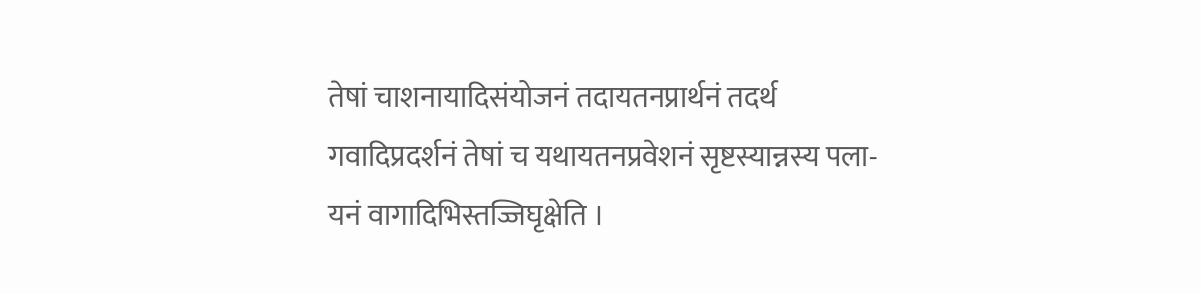तेषां चाशनायादिसंयोजनं तदायतनप्रार्थनं तदर्थ
गवादिप्रदर्शनं तेषां च यथायतनप्रवेशनं सृष्टस्यान्नस्य पला-
यनं वागादिभिस्तज्जिघृक्षेति ।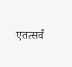एतत्सर्वं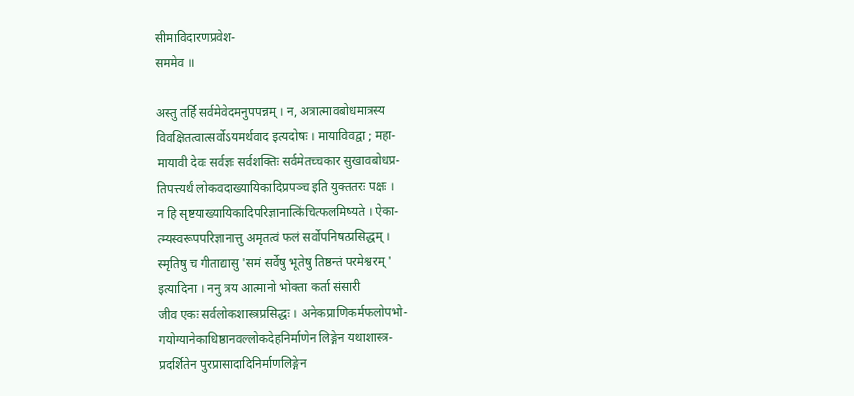सीमाविदारणप्रवेश-
सममेव ॥

अस्तु तर्हि सर्वमेवेदमनुपपन्नम् । न, अत्रात्मावबोधमात्रस्य
विवक्षितत्वात्सर्वोऽयमर्थवाद इत्यदोषः । मायाविवद्वा ; महा-
मायावी देवः सर्वज्ञः सर्वशक्तिः सर्वमेतच्चकार सुखावबोधप्र-
तिपत्त्यर्थं लोकवदाख्यायिकादिप्रपञ्च इति युक्ततरः पक्षः ।
न हि सृष्टयाख्यायिकादिपरिज्ञानात्किंचित्फलमिष्यते । ऐका-
त्म्यस्वरूपपरिज्ञानात्तु अमृतत्वं फलं सर्वोपनिषत्प्रसिद्धम् ।
स्मृतिषु च गीताद्यासु 'समं सर्वेषु भूतेषु तिष्ठन्तं परमेश्वरम् '
इत्यादिना । ननु त्रय आत्मानो भोक्ता कर्ता संसारी
जीव एकः सर्वलोकशास्त्रप्रसिद्धः । अनेकप्राणिकर्मफलोपभो-
गयोग्यानेकाधिष्ठानवल्लोकदेहनिर्माणेन लिङ्गेन यथाशास्त्र-
प्रदर्शितेन पुरप्रासादादिनिर्माणलिङ्गेन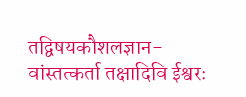तद्विषयकौशलज्ञान-
वांस्तत्कर्ता तक्षादिवि ईश्वरः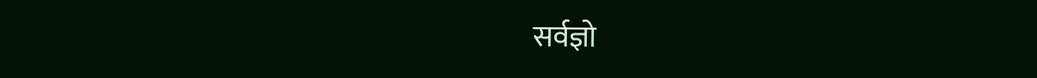सर्वज्ञो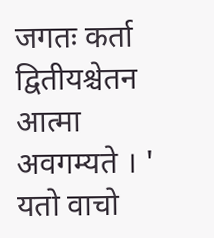जगतः कर्ता
द्वितीयश्चेतन आत्मा अवगम्यते । ' यतो वाचो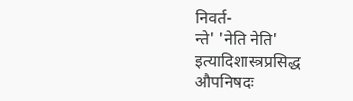निवर्त-
न्ते' 'नेति नेति' इत्यादिशास्त्रप्रसिद्ध औपनिषदः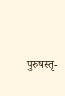पुरुषस्तृ-